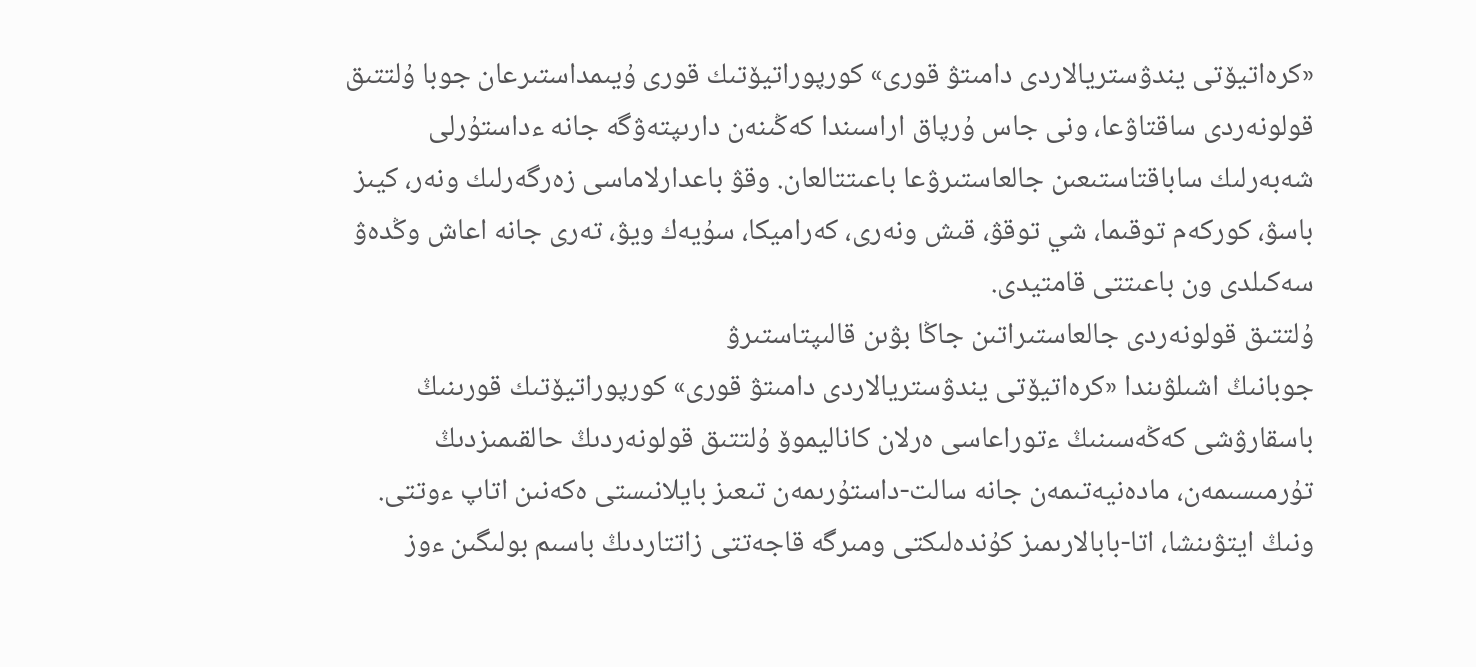«كرەاتيۆتى يندۋستريالاردى دامىتۋ قورى» كورپوراتيۆتىك قورى ۇيىمداستىرعان جوبا ۇلتتىق قولونەردى ساقتاۋعا، ونى جاس ۇرپاق اراسىندا كەڭىنەن دارىپتەۋگە جانە ءداستۇرلى شەبەرلىك ساباقتاستىعىن جالعاستىرۋعا باعىتتالعان. وقۋ باعدارلاماسى زەرگەرلىك ونەر، كيىز باسۋ، كوركەم توقىما، شي توقۋ، قىش ونەرى، كەراميكا، سۇيەك ويۋ، تەرى جانە اعاش وڭدەۋ سەكىلدى ون باعىتتى قامتيدى.
ۇلتتىق قولونەردى جالعاستىراتىن جاڭا بۋىن قالىپتاستىرۋ
جوبانىڭ اشىلۋىندا «كرەاتيۆتى يندۋستريالاردى دامىتۋ قورى» كورپوراتيۆتىك قورىنىڭ باسقارۋشى كەڭەسىنىڭ ءتوراعاسى ەرلان كاناليموۆ ۇلتتىق قولونەردىڭ حالقىمىزدىڭ تۇرمىسىمەن، مادەنيەتىمەن جانە سالت-داستۇرىمەن تىعىز بايلانىستى ەكەنىن اتاپ ءوتتى.
ونىڭ ايتۋىنشا، اتا-بابالارىمىز كۇندەلىكتى ومىرگە قاجەتتى زاتتاردىڭ باسىم بولىگىن ءوز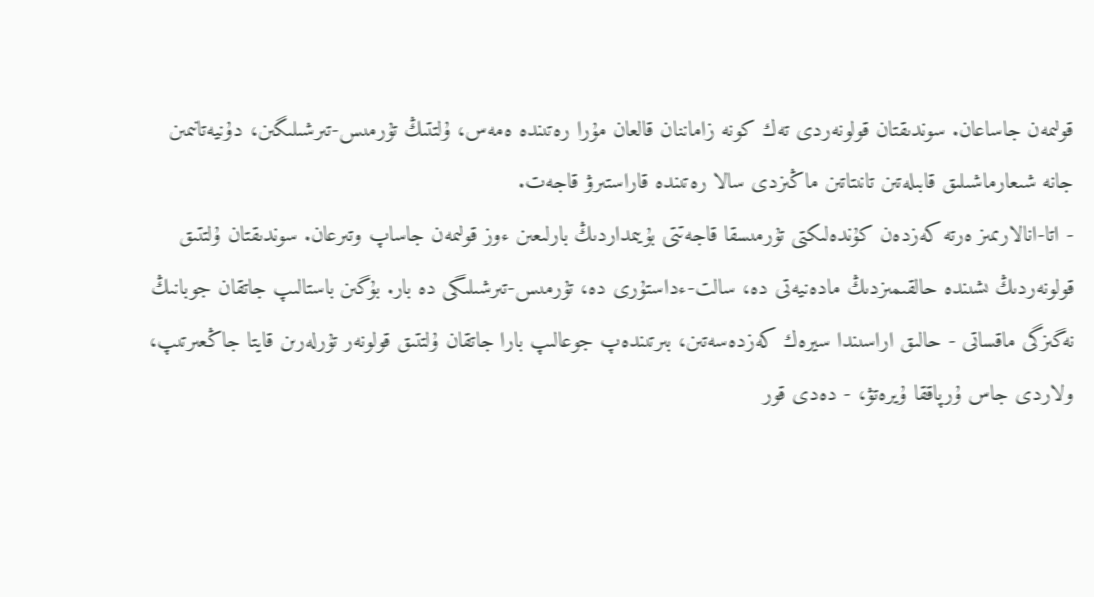قولىمەن جاساعان. سوندىقتان قولونەردى تەك كونە زاماننان قالعان مۇرا رەتىندە ەمەس، ۇلتتىڭ تۇرمىس-تىرشىلىگىن، دۇنيەتانىمىن جانە شىعارماشىلىق قابىلەتىن تانىتاتىن ماڭىزدى سالا رەتىندە قاراستىرۋ قاجەت.
- اتا-انالارىمىز ەرتە كەزدەن كۇندەلىكتى تۇرمىسقا قاجەتتى بۇيىمداردىڭ بارلىعىن ءوز قولىمەن جاساپ وتىرعان. سوندىقتان ۇلتتىق قولونەردىڭ ىشىندە حالقىمىزدىڭ مادەنيەتى دە، سالت-ءداستۇرى دە، تۇرمىس-تىرشىلىگى دە بار. بۇگىن باستالىپ جاتقان جوبانىڭ نەگىزگى ماقساتى - حالىق اراسىندا سيرەك كەزدەسەتىن، بىرتىندەپ جوعالىپ بارا جاتقان ۇلتتىق قولونەر تۇرلەرىن قايتا جاڭعىرتىپ، ولاردى جاس ۇرپاققا ۇيرەتۋ، - دەدى قور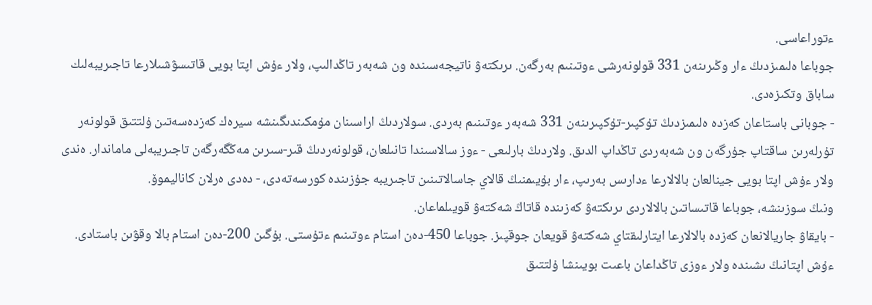ءتوراعاسى.
جوباعا ەلىمىزدىڭ ءار وڭىرىنەن 331 قولونەرشى ءوتىنىم بەرگەن. ىرىكتەۋ ناتيجەسىندە ون شەبەر تاڭدالىپ، ولار ءۇش اپتا بويى قاتىسۋشىلارعا تاجىريبەلىك ساباق وتكىزەدى.
- جوبانى باستاعان كەزدە ەلىمىزدىڭ تۇكپىر-تۇكپىرىنەن 331 شەبەر ءوتىنىم بەردى. سولاردىڭ اراسىنان مۇمكىندىگىنشە سيرەك كەزدەسەتىن ۇلتتىق قولونەر تۇرلەرىن ساقتاپ جۇرگەن ون شەبەردى تاڭداپ الدىق. ولاردىڭ بارلىعى - ءوز سالاسىندا تانىلعان، قولونەردىڭ قىر-سىرىن مەڭگەرگەن تاجىريبەلى ماماندار. ەندى ولار ءۇش اپتا بويى جينالعان بالالارعا ءدارىس بەرىپ، ءار بۇيىمنىڭ قالاي جاسالاتىنىن تاجىريبە جۇزىندە كورسەتەدى، - دەدى ەرلان كاناليموۆ.
ونىڭ سوزىنشە، جوباعا قاتىساتىن بالالاردى ىرىكتەۋ كەزىندە قاتاڭ شەكتەۋ قويىلماعان.
- بايقاۋ جاريالانعان كەزدە بالالارعا ايتارلىقتاي شەكتەۋ قويعان جوقپىز. جوباعا 450-دەن استام ءوتىنىم ءتۇستى. بۇگىن 200-دەن استام بالا وقۋىن باستادى. ءۇش اپتانىڭ ىشىندە ولار ءوزى تاڭداعان باعىت بويىنشا ۇلتتىق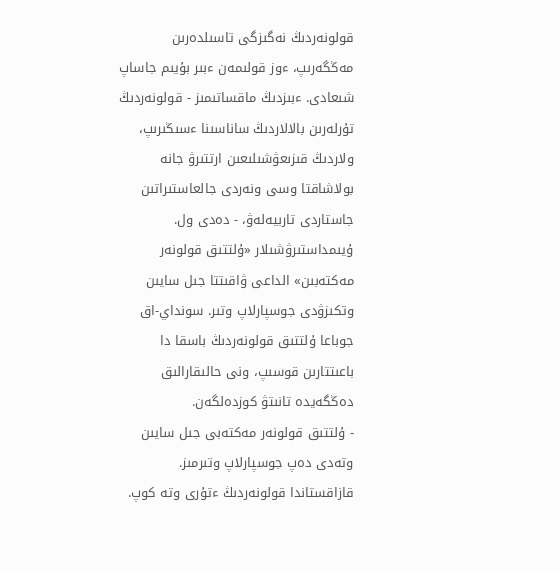قولونەردىڭ نەگىزگى تاسىلدەرىن مەڭگەرىپ، ءوز قولىمەن ءبىر بۇيىم جاساپ شىعادى. ءبىزدىڭ ماقساتىمىز - قولونەردىڭ تۇرلەرىن بالالاردىڭ ساناسىنا ءسىڭىرىپ، ولاردىڭ قىزىعۋشىلىعىن ارتتىرۋ جانە بولاشاقتا وسى ونەردى جالعاستىراتىن جاستاردى تاربيەلەۋ، - دەدى ول.
ۇيىمداستىرۋشىلار «ۇلتتىق قولونەر مەكتەبىن» الداعى ۋاقىتتا جىل سايىن وتكىزۋدى جوسپارلاپ وتىر. سونداي-اق جوباعا ۇلتتىق قولونەردىڭ باسقا دا باعىتتارىن قوسىپ، ونى حالىقارالىق دەڭگەيدە تانىتۋ كوزدەلگەن.
- ۇلتتىق قولونەر مەكتەبى جىل سايىن وتەدى دەپ جوسپارلاپ وتىرمىز. قازاقستاندا قولونەردىڭ ءتۇرى وتە كوپ.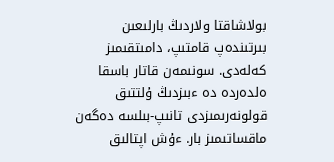بولاشاقتا ولاردىڭ بارلىعىن بىرتىندەپ قامتىپ، دامىتقىمىز كەلەدى. سونىمەن قاتار باسقا ەلدەردە دە ءبىزدىڭ ۇلتتىق قولونەرىمىزدى تانىپ-بىلسە دەگەن ماقساتىمىز بار. ءۇش اپتالىق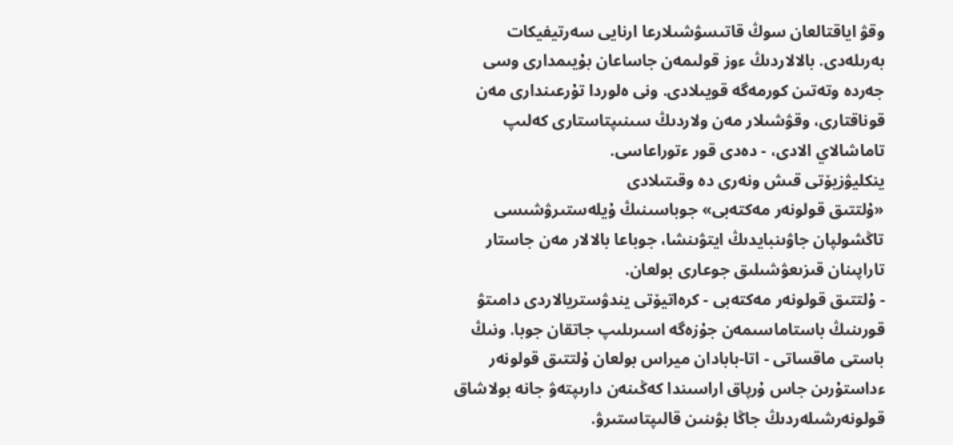وقۋ اياقتالعان سوڭ قاتىسۋشىلارعا ارنايى سەرتيفيكات بەرىلەدى. بالالاردىڭ ءوز قولىمەن جاساعان بۇيىمدارى وسى جەردە وتەتىن كورمەگە قويىلادى. ونى ەلوردا تۇرعىندارى مەن قوناقتارى، وقۋشىلار مەن ولاردىڭ سىنىپتاستارى كەلىپ تاماشالاي الادى، - دەدى قور ءتوراعاسى.
ينكليۋزيۆتى قىش ونەرى دە وقىتىلادى
«ۇلتتىق قولونەر مەكتەبى» جوباسىنىڭ ۇيلەستىرۋشىسى تاڭشولپان جاۋىنبايدىڭ ايتۋىنشا، جوباعا بالالار مەن جاستار تاراپىنان قىزىعۋشىلىق جوعارى بولعان.
- ۇلتتىق قولونەر مەكتەبى - كرەاتيۆتى يندۋستريالاردى دامىتۋ قورىنىڭ باستاماسىمەن جۇزەگە اسىرىلىپ جاتقان جوبا. ونىڭ باستى ماقساتى - اتا-بابادان ميراس بولعان ۇلتتىق قولونەر ءداستۇرىن جاس ۇرپاق اراسىندا كەڭىنەن دارىپتەۋ جانە بولاشاق قولونەرشىلەردىڭ جاڭا بۋىنىن قالىپتاستىرۋ.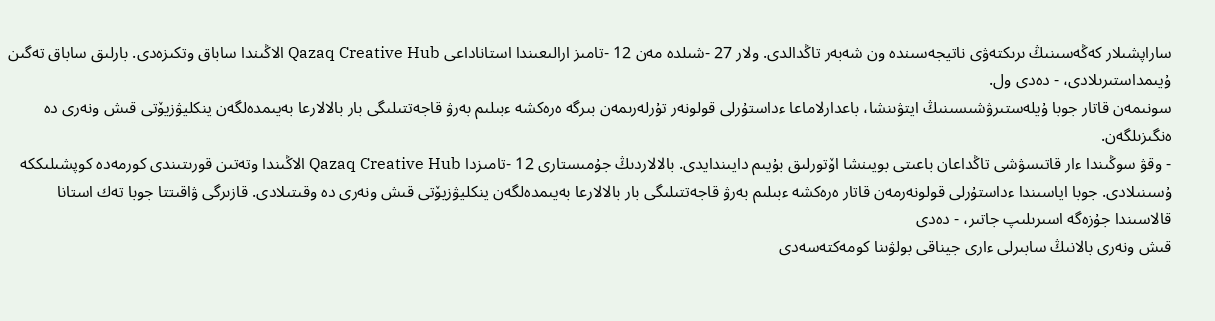ساراپشىلار كەڭەسىنىڭ ىرىكتەۋى ناتيجەسىندە ون شەبەر تاڭدالدى. ولار 27 -شىلدە مەن 12 -تامىز ارالىعىندا استاناداعى Qazaq Creative Hub الاڭىندا ساباق وتكىزەدى. بارلىق ساباق تەگىن ۇيىمداستىرىلادى، - دەدى ول.
سونىمەن قاتار جوبا ۇيلەستىرۋشىسىنىڭ ايتۋىنشا، باعدارلاماعا ءداستۇرلى قولونەر تۇرلەرىمەن بىرگە ەرەكشە ءبىلىم بەرۋ قاجەتتىلىگى بار بالالارعا بەيىمدەلگەن ينكليۋزيۆتى قىش ونەرى دە ەنگىزىلگەن.
- وقۋ سوڭىندا ءار قاتىسۋشى تاڭداعان باعىتى بويىنشا اۆتورلىق بۇيىم دايىندايدى. بالالاردىڭ جۇمىستارى 12 -تامىزدا Qazaq Creative Hub الاڭىندا وتەتىن قورىتىندى كورمەدە كوپشىلىككە ۇسىنىلادى. جوبا اياسىندا ءداستۇرلى قولونەرمەن قاتار ەرەكشە ءبىلىم بەرۋ قاجەتتىلىگى بار بالالارعا بەيىمدەلگەن ينكليۋزيۆتى قىش ونەرى دە وقىتىلادى. قازىرگى ۋاقىتتا جوبا تەك استانا قالاسىندا جۇزەگە اسىرىلىپ جاتىر، - دەدى
قىش ونەرى بالانىڭ سابىرلى ءارى جيناقى بولۋىنا كومەكتەسەدى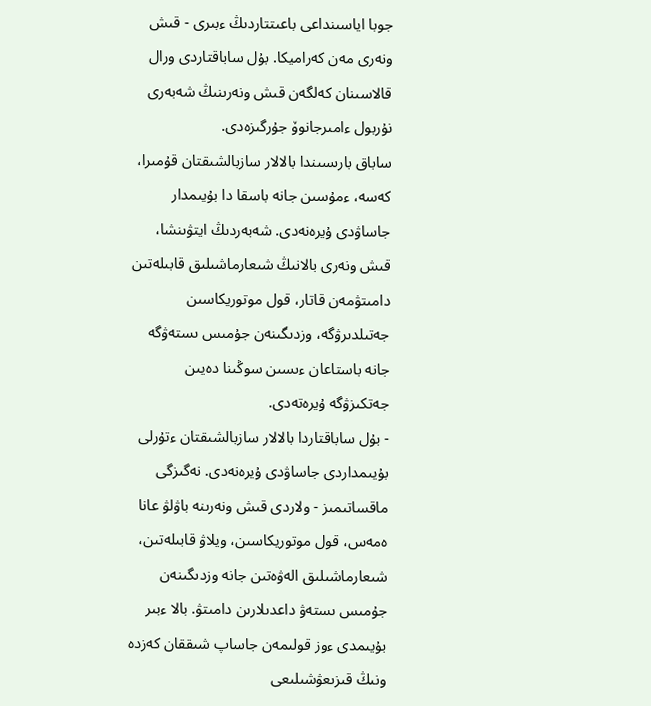جوبا اياسىنداعى باعىتتاردىڭ ءبىرى - قىش ونەرى مەن كەراميكا. بۇل ساباقتاردى ورال قالاسىنان كەلگەن قىش ونەرىنىڭ شەبەرى نۇربول ءامىرجانوۆ جۇرگىزەدى.
ساباق بارىسىندا بالالار سازبالشىقتان قۇمىرا، كەسە، ءمۇسىن جانە باسقا دا بۇيىمدار جاساۋدى ۇيرەنەدى. شەبەردىڭ ايتۋىنشا، قىش ونەرى بالانىڭ شىعارماشىلىق قابىلەتىن دامىتۋمەن قاتار، قول موتوريكاسىن جەتىلدىرۋگە، وزدىگىنەن جۇمىس ىستەۋگە جانە باستاعان ءىسىن سوڭىنا دەيىن جەتكىزۋگە ۇيرەتەدى.
- بۇل ساباقتاردا بالالار سازبالشىقتان ءتۇرلى بۇيىمداردى جاساۋدى ۇيرەنەدى. نەگىزگى ماقساتىمىز - ولاردى قىش ونەرىنە باۋلۋ عانا ەمەس، قول موتوريكاسىن، ويلاۋ قابىلەتىن، شىعارماشىلىق الەۋەتىن جانە وزدىگىنەن جۇمىس ىستەۋ داعدىلارىن دامىتۋ. بالا ءبىر بۇيىمدى ءوز قولىمەن جاساپ شىققان كەزدە ونىڭ قىزىعۋشىلىعى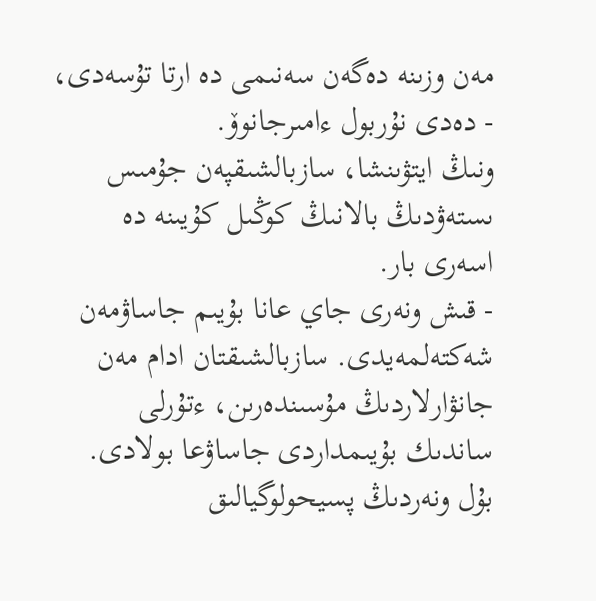مەن وزىنە دەگەن سەنىمى دە ارتا تۇسەدى، - دەدى نۇربول ءامىرجانوۆ.
ونىڭ ايتۋىنشا، سازبالشىقپەن جۇمىس ىستەۋدىڭ بالانىڭ كوڭىل كۇيىنە دە اسەرى بار.
- قىش ونەرى جاي عانا بۇيىم جاساۋمەن شەكتەلمەيدى. سازبالشىقتان ادام مەن جانۋارلاردىڭ مۇسىندەرىن، ءتۇرلى ساندىك بۇيىمداردى جاساۋعا بولادى. بۇل ونەردىڭ پسيحولوگيالىق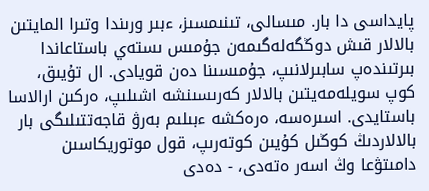پايداسى دا بار. مىسالى، تىنىمسىز، ءبىر ورىندا وتىرا المايتىن بالالار قىش دوڭگەلەگىمەن جۇمىس ىستەي باستاعاندا بىرتىندەپ سابىرلانىپ، جۇمىسىنا دەن قويادى. ال تۇيىق، كوپ سويلەمەيتىن بالالار كەرىسىنشە اشىلىپ، ەركىن ارالاسا باستايدى. اسىرەسە، ەرەكشە ءبىلىم بەرۋ قاجەتتىلىگى بار بالالاردىڭ كوڭىل كۇيىن كوتەرىپ، قول موتوريكاسىن دامىتۋعا وڭ اسەر ەتەدى، - دەدى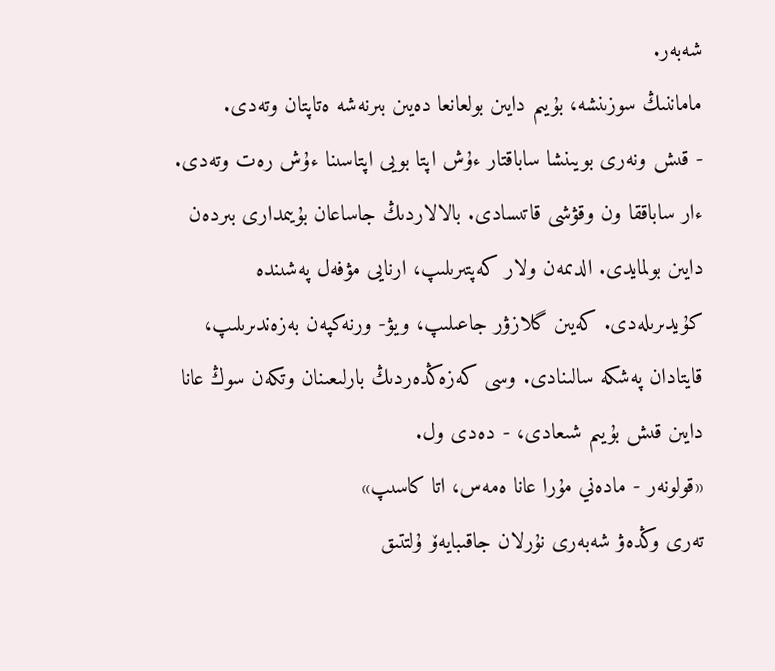شەبەر.
ماماننىڭ سوزىنشە، بۇيىم دايىن بولعانعا دەيىن بىرنەشە ەتاپتان وتەدى.
- قىش ونەرى بويىنشا ساباقتار ءۇش اپتا بويى اپتاسىنا ءۇش رەت وتەدى. ءار ساباققا ون وقۋشى قاتىسادى. بالالاردىڭ جاساعان بۇيىمدارى بىردەن دايىن بولمايدى. الدىمەن ولار كەپتىرىلىپ، ارنايى مۋفەل پەشىندە كۇيدىرىلەدى. كەيىن گلازۋر جاعىلىپ، ويۋ- ورنەكپەن بەزەندىرىلىپ، قايتادان پەشكە سالىنادى. وسى كەزەڭدەردىڭ بارلىعىنان وتكەن سوڭ عانا دايىن قىش بۇيىم شىعادى، - دەدى ول.
«قولونەر - مادەني مۇرا عانا ەمەس، اتا كاسىپ»
تەرى وڭدەۋ شەبەرى نۇرلان جاقىبايەۆ ۇلتتىق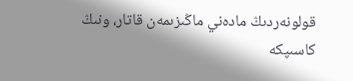قولونەردىڭ مادەني ماڭىزىمەن قاتار، ونىڭ كاسىپكە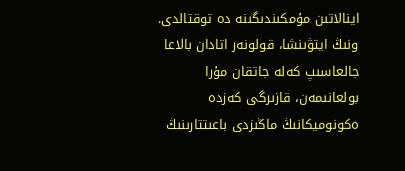اينالاتىن مۇمكىندىگىنە دە توقتالدى. ونىڭ ايتۋىنشا، قولونەر اتادان بالاعا جالعاسىپ كەلە جاتقان مۇرا بولعانىمەن، قازىرگى كەزدە ەكونوميكانىڭ ماڭىزدى باعىتتارىنىڭ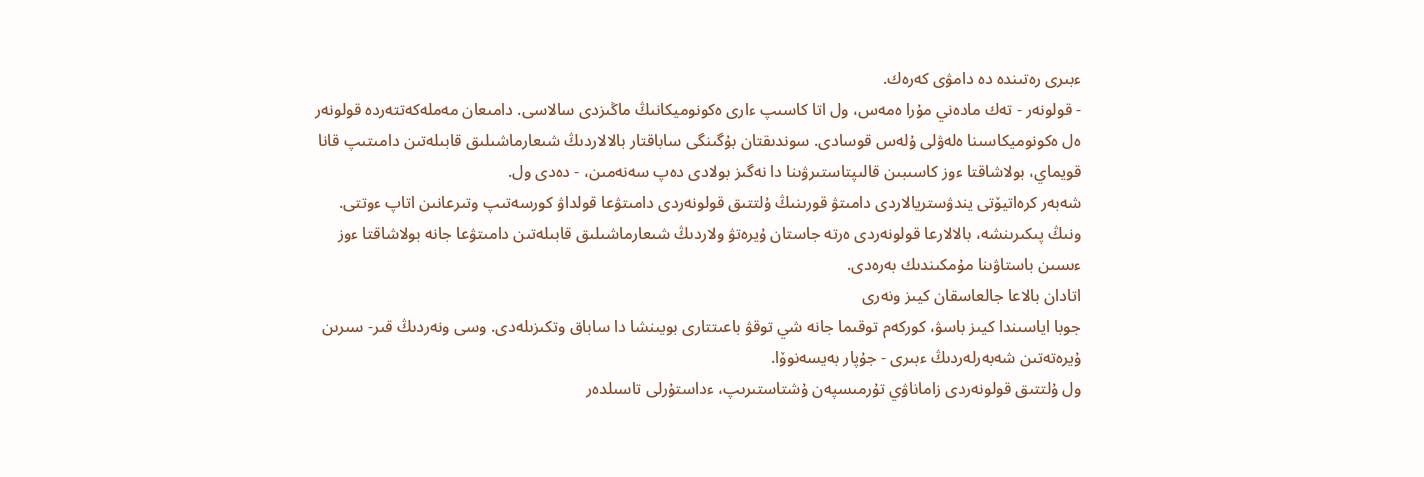ءبىرى رەتىندە دە دامۋى كەرەك.
- قولونەر - تەك مادەني مۇرا ەمەس، ول اتا كاسىپ ءارى ەكونوميكانىڭ ماڭىزدى سالاسى. دامىعان مەملەكەتتەردە قولونەر ەل ەكونوميكاسىنا ەلەۋلى ۇلەس قوسادى. سوندىقتان بۇگىنگى ساباقتار بالالاردىڭ شىعارماشىلىق قابىلەتىن دامىتىپ قانا قويماي، بولاشاقتا ءوز كاسىبىن قالىپتاستىرۋىنا دا نەگىز بولادى دەپ سەنەمىن، - دەدى ول.
شەبەر كرەاتيۆتى يندۋستريالاردى دامىتۋ قورىنىڭ ۇلتتىق قولونەردى دامىتۋعا قولداۋ كورسەتىپ وتىرعانىن اتاپ ءوتتى. ونىڭ پىكىرىنشە، بالالارعا قولونەردى ەرتە جاستان ۇيرەتۋ ولاردىڭ شىعارماشىلىق قابىلەتىن دامىتۋعا جانە بولاشاقتا ءوز ءىسىن باستاۋىنا مۇمكىندىك بەرەدى.
اتادان بالاعا جالعاسقان كيىز ونەرى
جوبا اياسىندا كيىز باسۋ، كوركەم توقىما جانە شي توقۋ باعىتتارى بويىنشا دا ساباق وتكىزىلەدى. وسى ونەردىڭ قىر- سىرىن ۇيرەتەتىن شەبەرلەردىڭ ءبىرى - جۇپار بەيسەنوۆا.
ول ۇلتتىق قولونەردى زاماناۋي تۇرمىسپەن ۇشتاستىرىپ، ءداستۇرلى تاسىلدەر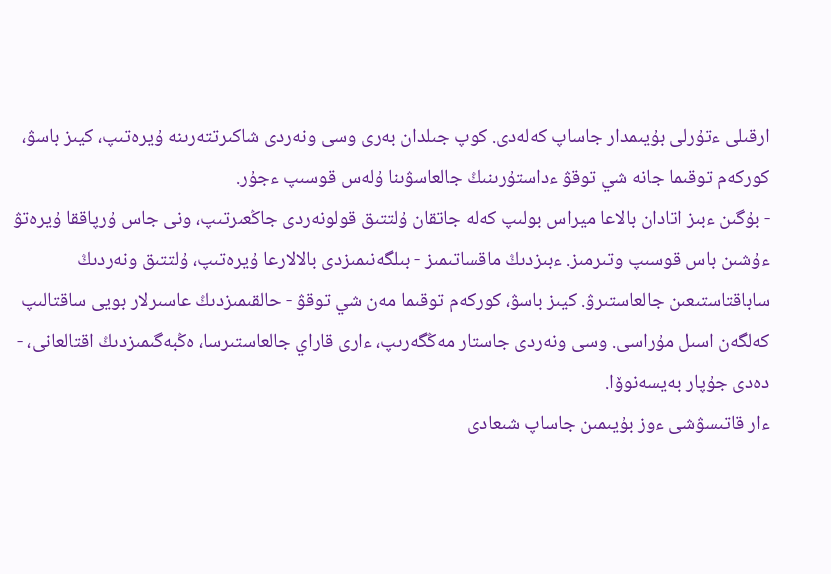ارقىلى ءتۇرلى بۇيىمدار جاساپ كەلەدى. كوپ جىلدان بەرى وسى ونەردى شاكىرتتەرىنە ۇيرەتىپ، كيىز باسۋ، كوركەم توقىما جانە شي توقۋ ءداستۇرىنىڭ جالعاسۋىنا ۇلەس قوسىپ ءجۇر.
- بۇگىن ءبىز اتادان بالاعا ميراس بولىپ كەلە جاتقان ۇلتتىق قولونەردى جاڭعىرتىپ، ونى جاس ۇرپاققا ۇيرەتۋ ءۇشىن باس قوسىپ وتىرمىز. ءبىزدىڭ ماقساتىمىز - بىلگەنىمىزدى بالالارعا ۇيرەتىپ، ۇلتتىق ونەردىڭ ساباقتاستىعىن جالعاستىرۋ. كيىز باسۋ، كوركەم توقىما مەن شي توقۋ - حالقىمىزدىڭ عاسىرلار بويى ساقتالىپ كەلگەن اسىل مۇراسى. وسى ونەردى جاستار مەڭگەرىپ، ءارى قاراي جالعاستىرسا، ەڭبەگىمىزدىڭ اقتالعانى، - دەدى جۇپار بەيسەنوۆا.
ءار قاتىسۋشى ءوز بۇيىمىن جاساپ شىعادى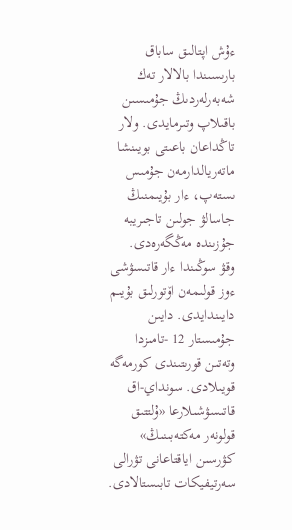ءۇش اپتالىق ساباق بارىسىندا بالالار تەك شەبەرلەردىڭ جۇمىسىن باقىلاپ وتىرمايدى. ولار تاڭداعان باعىتى بويىنشا ماتەريالدارمەن جۇمىس ىستەپ، ءار بۇيىمنىڭ جاسالۋ جولىن تاجىريبە جۇزىندە مەڭگەرەدى.
وقۋ سوڭىندا ءار قاتىسۋشى ءوز قولىمەن اۆتورلىق بۇيىم دايىندايدى. دايىن جۇمىستار 12 -تامىزدا وتەتىن قورىتىندى كورمەگە قويىلادى. سونداي-اق قاتىسۋشىلارعا «ۇلتتىق قولونەر مەكتەبىنىڭ» كۋرسىن اياقتاعانى تۋرالى سەرتيفيكات تابىستالادى.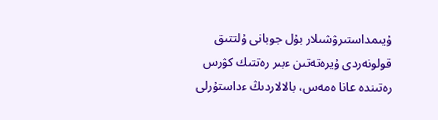ۇيىمداستىرۋشىلار بۇل جوبانى ۇلتتىق قولونەردى ۇيرەتەتىن ءبىر رەتتىك كۋرس رەتىندە عانا ەمەس، بالالاردىڭ ءداستۇرلى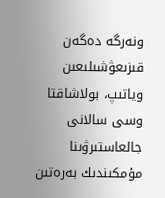ونەرگە دەگەن قىزىعۋشىلىعىن وياتىپ، بولاشاقتا وسى سالانى جالعاستىرۋىنا مۇمكىندىك بەرەتىن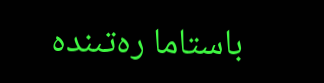باستاما رەتىندە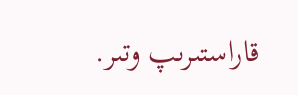قاراستىرىپ وتىر.